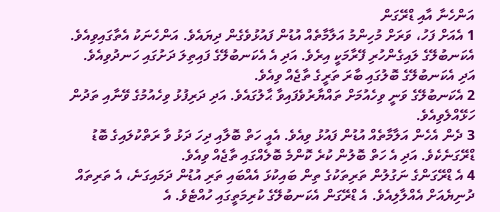އަންހެނާ އާއި ޑްރޭގަން
1 އެއަށް ފަހު، ވަރަށް މުހިންމު އަލާމާތެއް އުޑުން ފައުޅުވެގެން ދިޔައެވެ. އަންހެނަކު އެތާގައިވިއެވެ. އެކަނބުލޭގެ ލައިގެންހުރި ފޭރާމަކީ އިރެވެ. އަދި އެ އެކަނބުލޭގެ ފައިތިލަ ދަށުގައި ހަނދުވިއެވެ. އަދި އެކަނބުލޭގެ ބޮލުގައި ބާރަ ތަރީގެ ތާޖެއް ވިއެވެ.
2 އެކަނބުލޭގެ ވަނީ ވިހެއުމަށް ތައްޔާރުވެފައިވާ ޙާލުގައެވެ. އަދި ދަރިފުޅު ވިހެއުމުގެ ވޭނާއި ތަދުން ހަޅޭއްލެވިއެވެ.
3 ދެން އެހެން އަލާމާތެއް އުޑުން ފައުޅު ވިއެވެ. އެއީ ހަތް ބޮލާއި ދިހަ ދަޅު ވާ ރަތްކުލައިގެ ބޮޑު ޑްރޭގަނެކެވެ. އަދި އެ ހަތް ބޮލުން ކުރެ ކޮންމެ ބޮލެއްގައި ތާޖެއް ވިއެވެ.
4 އެ ޑްރޭގަންގެ ނަގުލުން ތަރިތަކުގެ ތިން ބައިކުޅަ އެއްބައި ތަރި އުޑުން ދަމައިގަނެ، އެ ތަރިތައް ދުނިޔެއަށް އެއްލާލިއެވެ. އެ ޑްރޭގަން އެކަނބުލޭގެ ކުރިމަތީގައި ހުއްޓެވެ. އެ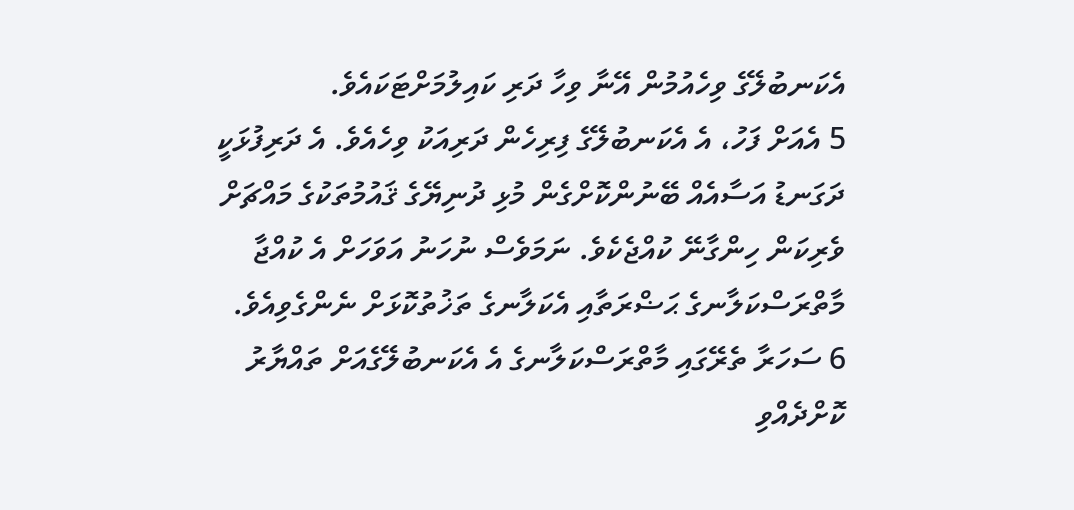އެކަނބުލޭގެ ވިހެއުމުން އޭނާ ވިހާ ދަރި ކައިލުމަށްޓަކައެވެ.
5 އެއަށް ފަހު، އެ އެކަނބުލޭގެ ފިރިހެން ދަރިއަކު ވިހެއެވެ. އެ ދަރިފުޅަކީ ދަގަނޑު އަސާއެއް ބޭނުންކޮށްގެން މުޅި ދުނިޔޭގެ ޤައުމުތަކުގެ މައްޗަށް ވެރިކަން ހިންގާނޭ ކުއްޖެކެވެ. ނަމަވެސް ނުހަނު އަވަހަށް އެ ކުއްޖާ މާތްރަސްކަލާނގެ ޙަޟްރަތާއި އެކަލާނގެ ތަޚުތުކޮޅަށް ނެންގެވިއެވެ.
6 ސަހަރާ ތެރޭގައި މާތްރަސްކަލާނގެ އެ އެކަނބުލޭގެއަށް ތައްޔާރު ކޮށްދެއްވި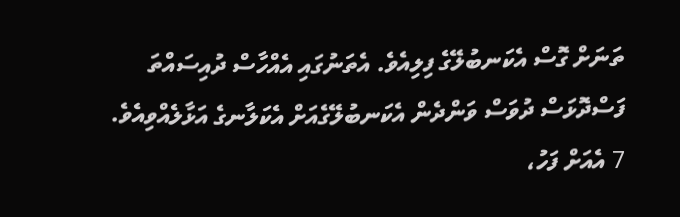ތަނަށް ގޮސް އެކަނބުލޭގެ ފިލިއެވެ. އެތަނުގައި އެއްހާސް ދުއިސައްތަ ފަސްދޮޅަސް ދުވަސް ވަންދެން އެކަނބުލޭގެއަށް އެކަލާނގެ އަޅާލެއްވިއެވެ.
7 އެއަށް ފަހު،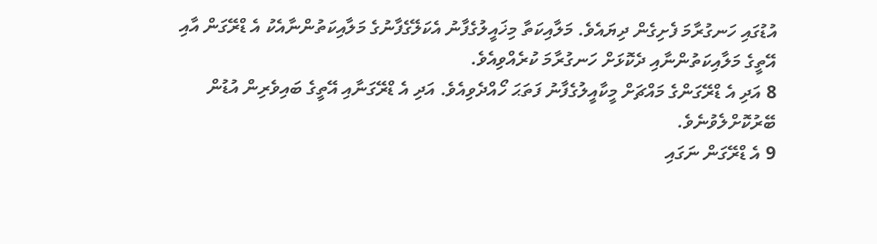އުޑުގައި ހަނގުރާމަ ފެށިގެން ދިޔައެވެ. މަލާއިކަތާ މިޚައީލުގެފާނު އެކަލޭގެފާނުގެ މަލާއިކަތުންނާއެކު އެ ޑްރޭގަން އާއި އޭތީގެ މަލާއިކަތުންނާއި ދެކޮޅަށް ހަނގުރާމަ ކުރެއްވިއެވެ.
8 އަދި އެ ޑްރޭގަންގެ މައްޗަށް މީކާއީލުގެފާނު ފަތަޙަ ހޯއްދެވިއެވެ. އަދި އެ ޑްރޭގަނާއި އޭތީގެ ބައިވެރިން އުޑުން ބޭރުކޮށްލެވުނެވެ.
9 އެ ޑްރޭގަން ނަގައި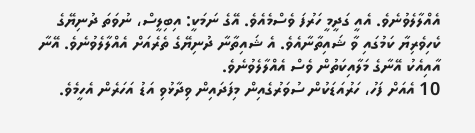އެއްލާލެވުނެވެ. އެއީ ގަދީމީ ހަރުފަ ވެސްމެއެވެ. އޭގެ ނަމަކީ: އިބިލީސް، ނުވަތަ ދުނިޔޭގެ ކެހިވެރިޔާ ކަމުގައި ވާ ޝައިތާނާއެވެ. އެ ޝައިތާނާ ދުނިޔޭގެ ތެރެއަށް އެއްލާލެވުނެވެ. އޭނާ އާއިއެކު އޭނާގެ މަލާއިކަތުން ވެސް އެއްލާލެވުނެވެ.
10 އެއަށް ފަހު، ހަރުއަޑަކުން ސުވަރުގެއިން މިފަދައިން ވިދާޅުވި އަޑު އަހަރެން އެހީމެވެ.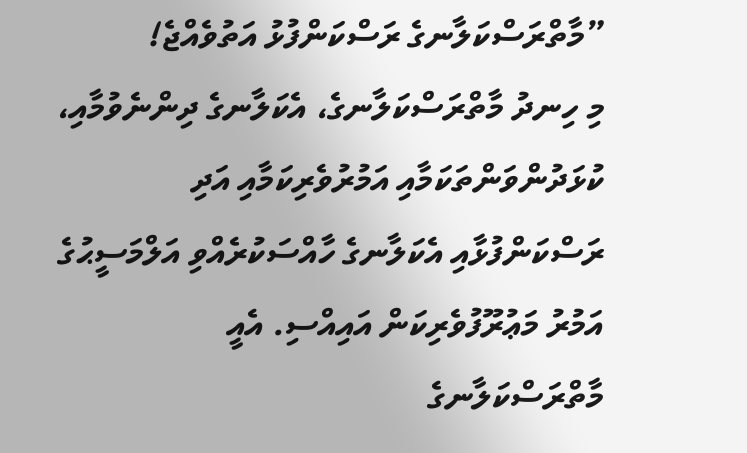”މާތްރަސްކަލާނގެ ރަސްކަންފުޅު އަތުވެއްޖެ!
މި ހިނދު މާތްރަސްކަލާނގެ، އެކަލާނގެ ދިންނެވުމާއި، ކުޅަދުންވަންތަކަމާއި އަމުރުވެރިކަމާއި އަދި ރަސްކަންފުޅާއި އެކަލާނގެ ހާއްސަކުރެއްވި އަލްމަސީޙުގެ އަމުރު މަޢުރޫފުވެރިކަން އައިއްސި. އެއީ މާތްރަސްކަލާނގެ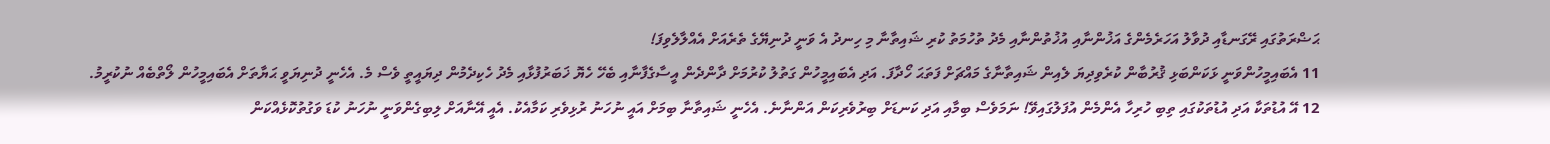ޙަޟްރަތުގައި ރޭގަނޑާއި ދުވާލު އަހަރެމެންގެ އަޚުންނާއި އުޚުތުންނާއި މެދު ތުހުމަތު ކުރި ޝައިތާނާ މި ހިނދު އެ ވަނީ ދުނިޔޭގެ ތެރެއަށް އެއްލާލެވިފަ!
11 އެބައިމީހުންވަނީ ޅަކަންބަޅި ޤުރުބާން ކުރެވިދިޔަ ލެއިން ޝައިތާނާގެ މައްޗަށް ފަތަޙަ ހޯދާފަ. އަދި އެބައިމީހުން ގަތުލު ކުރުމަށް ދާންދެން އީސާގެފާނާއި ބެހޭ ހެޔޮ ޚަބަރުފުޅާއި މެދު ހެކިދެމުން ދިޔައީތީ ވެސް މެ. އެހެނީ ދުނިޔަވީ ޙަޔާތަށް އެބައިމީހުން ލޯތްބެއް ނުކުރީމު.
12 އޭ އުޑުތަކާ އަދި އުޑުތަކުގައި ތިބި ހުރިހާ އެންމެން އުފަލުގައިވޭ! ނަމަވެސް ބިމާއި އަދި ކަނޑަށް ބިރުވެރިކަން އަންނާނެ. އެހެނީ ޝައިތާނާ ބިމަށް އައީ ނުހަނު ރުޅިވެރި ކަމާއެކު. އެއީ އޭނާއަށް ލިބިގެންވަނީ ނުހަނު ކުޑަ ވަގުތުކޮޅެއްކަން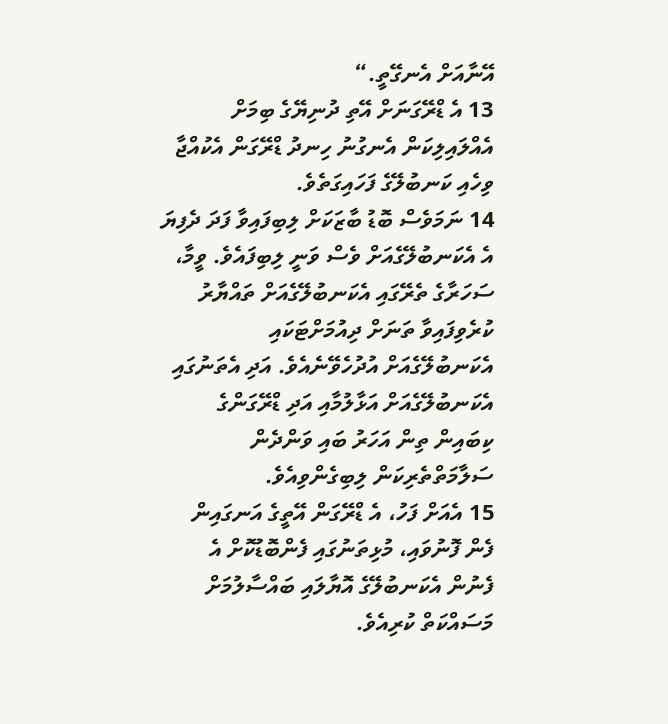އޭނާއަށް އެނގޭތީ.“
13 އެ ޑްރޭގަނަށް އޭތި ދުނިޔޭގެ ބިމަށް އެއްލައިލިކަން އެނގުނު ހިނދު ޑްރޭގަން އެކުއްޖާ ވިހެއި ކަނބުލޭގެ ފަހައިގަތެވެ.
14 ނަމަވެސް ބޮޑު ބާޒަކަށް ލިބިފައިވާ ފަދަ ދެފިޔަ އެ އެކަނބުލޭގެއަށް ވެސް ވަނީ ލިބިފައެވެ. ވީމާ، ސަހަރާގެ ތެރޭގައި އެކަނބުލޭގެއަށް ތައްޔާރު ކުރެވިފައިވާ ތަނަށް ދިއުމަށްޓަކައި އެކަނބުލޭގެއަށް އުދުހެވޭނެއެވެ. އަދި އެތަނުގައި އެކަނބުލޭގެއަށް އަޅާލުމާއި އަދި ޑްރޭގަންގެ ކިބައިން ތިން އަހަރު ބައި ވަންދެން ސަލާމަތްތެރިކަން ލިބިގެންވިއެވެ.
15 އެއަށް ފަހު، އެ ޑްރޭގަން އޭތީގެ އަނގައިން ފެން ފޮނުވައި، މުޅިތަނުގައި ފެންބޮޑުކޮށް އެ ފެނުން އެކަނބުލޭގެ އޮޔާލައި ބައްސާލުމަށް މަސައްކަތް ކުރިއެވެ.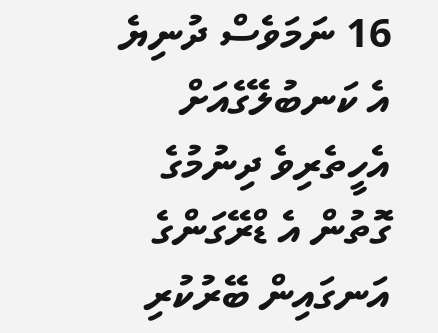16 ނަމަވެސް ދުނިޔެ އެ ކަނބުލޭގެއަށް އެހީތެރިވެ ދިނުމުގެ ގޮތުން އެ ޑްރޭގަންގެ އަނގައިން ބޭރުކުރި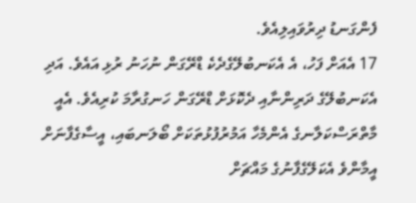ފެންގަނޑު ދިރުވައިލިއެވެ.
17 އެއަށް ފަހު، އެ އެކަނބުލޭގެދެކެ ޑްރޭގަން ނުހަނު ރުޅި އައެވެ. އަދި އެކަނބުލޭގެ ދަރިންނާއި ދެކޮޅަށް ޑްރޭގަން ހަނގުރާމަ ކުރިއެވެ. އެއީ މާތްރަސްކަލާނގެ އެންމެހާ އަމުރުފުޅުތަކަށް ބޯލަނބައި، އީސާގެފާނަށް އީމާންވެ އެކަލޭގެފާނުގެ މައްޗަށް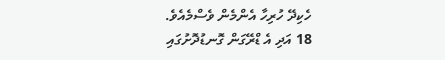ހެކިދޭ ހުރިހާ އެންމެން ވެސްމެއެވެ.
18 އަދި އެ ޑްރޭގަން ގޮނޑުދޮށުގައި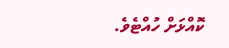ކޮއްޅަށް ހުއްޓެވެ.